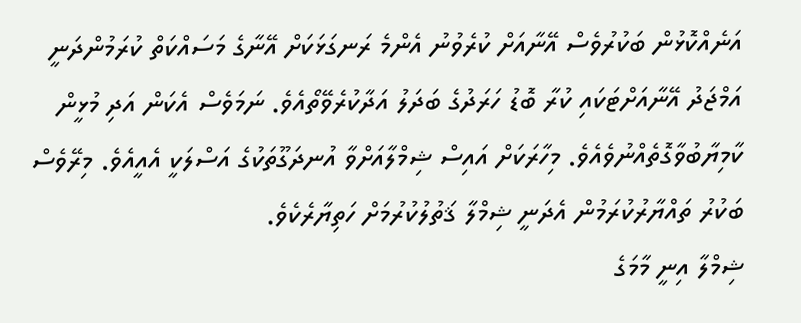އަނެއްކޮޅުން ބަކުރުވެސް އޭނާއަށް ކުރެވުނު އެންމެ ރަނގަޅަކަށް އޭނާގެ މަސައްކަތް ކުރަމުންދަނީ އަމްޖަދު އޭނާއަށްޓަކައި ކުރާ ބޮޑު ހަރަދުގެ ބަދަލު އަދާކުރެވޭތޯއެވެ. ނަމަވެސް އެކަން އަދި މުޅީން ކާމިޔާބުވާގޮތެއްނުވެއެވެ. މިހާރަކަށް އައިސް ޝިމްލާއަށްވާ އުނދަގޫތަކުގެ އަސްލަކީ އެއީއެވެ. މިރޭވެސް ބަކުރު ތައްޔާރުކުރަމުން އެދަނީ ޝިމްލާ ޤަތުލުކުރުމަށް ހަތިޔާރެކެވެ.
ޝިމްލާ އިނީ މާމަގެ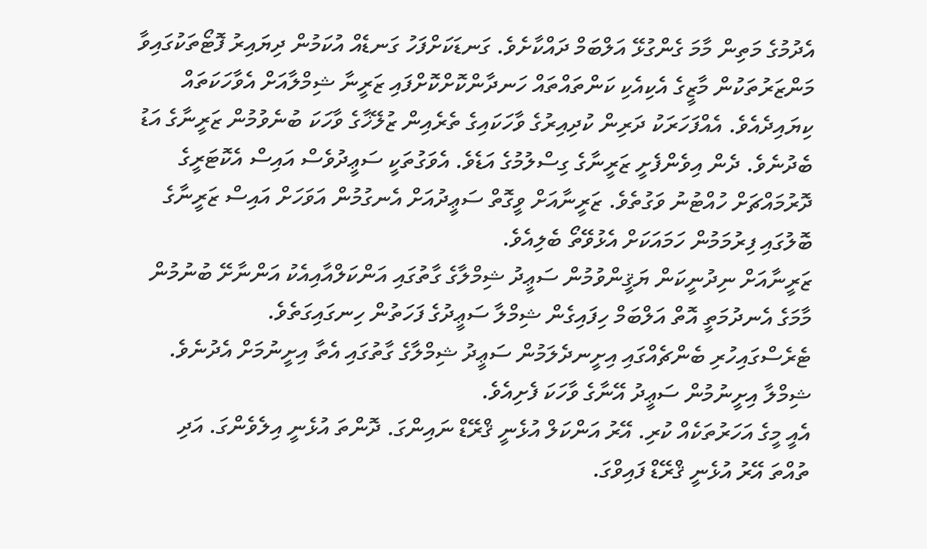އެދުމުގެ މަތިން މާމަ ގެންގުޅޭ އަލްބަމް ދައްކާށެވެ. ގަނޑަކަށްފަހު ގަނޑެއް އުކަމުން ދިޔައިރު ފޮޓޯތަކުގައިވާ މަންޒަރުތަކުން މާޒީގެ އެކިއެކި ކަންތައްތައް ހަނދާންކޮށްކޮށްފައި ޒަރީނާ ޝިމްލާއަށް އެވާހަކަތައް ކިޔައިދެއެވެ. އެއްފަހަރަކު ދަރިން ކުދިއިރުގެ ވާހަކައިގެ ތެރެއިން ޒުލޭޚާގެ ވާހަކަ ބުނެވުމުން ޒަރީނާގެ އަޑު ބެދުނެވެ. ދެން އިވެންފެށީ ޒަރީނާގެ ގިސްލުމުގެ އަޑެވެ. އެވަގުތަކީ ސަޢީދުވެސް އައިސް އެކޮޓަރީގެ ދޮރުމައްޗަށް ހުއްޓުނު ވަގުތެވެ. ޒަރީނާއަށް ވީގޮތް ސަޢީދުއަށް އެނގުމުން އަވަހަށް އައިސް ޒަރީނާގެ ބޮލުގައި ފިރުމަމުން ހަމައަކަށް އެޅުވޭތޯ ބެލިއެވެ.
ޒަރީނާއަށް ނިދުނީކަން ޔަޤީންވުމުން ސަޢީދު ޝިމްލާގެ ގާތުގައި އަންކަލްއާއިއެކު އަންނާށޭ ބުނުމުން މާމަގެ އެނދުމަތީ އޮތް އަލްބަމް ހިފައިގެން ޝިމްލާ ސަޢީދުގެ ފަހަތުން ހިނގައިގަތެވެ.
ޓެރެސްގައިހުރި ބެންޗެއްގައި އިށީނދެލަމުން ސަޢީދު ޝިމްލާގެ ގާތުގައި އެތާ އިށީނުމަށް އެދުނެވެ. ޝިމްލާ އިށީނުމުން ސަޢީދު އޭނާގެ ވާހަކަ ފެށިއެވެ.
އެއީ މީގެ އަހަރުތަކެއް ކުރި. އޭރު އަންކަލް އުޅެނީ ޤްރޭޑް ނައިންގަ. ދޮންތަ އުޅެނީ އިލެވެންގަ. އަދި ތުއްތަ އޭރު އުޅެނީ ޤްރޭޑް ފައިވްގަ.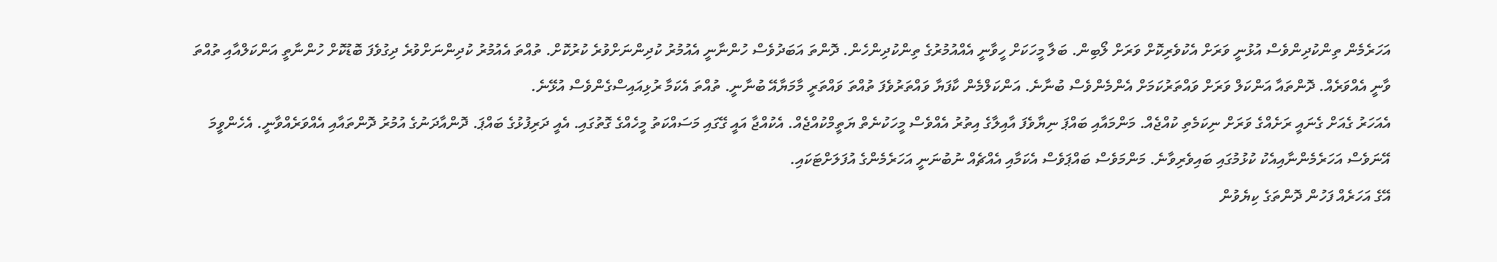އަހަރެމެން ތިންކުދިންވެސް އުޅުނީ ވަރަށް އެކުވެރިކޮށް ވަރަށް ލޯބިން. ބަލާ މީހަކަށް ހީވާނީ އެއްއުމުރުގެ ތިންކުދިންހެން. ދޮންތަ އަބަދުވެސް ހުންނާނީ އެއުމުރު ކުދިންނަށްވުރެ ކުރުކޮށް. ތުއްތަ އެއުމުރު ކުދިންނަށްވުރެ ދިގުވެފަ ބޮޑުކޮށް ހުންނާތީ އަންކަލްއާއި ތުއްތަ ވާނީ އެއްވަރެއް. ދޮންތައާ އަންކަލް ވަރަށް ވައްތަރުކަމަށް އެންމެންވެސް ބުނާނެ. އަންކަލްމެން ކާފަޔާ ވައްތަރުވެފަ ތުއްތަ ވައްތަރީ މާމަޔާއޭ ބުނާނީ. ތުއްތަ އެކަމާ ރުޅިއައިސްގެންވެސް އުޅޭނެ.
އެއަހަރު ގެއަށް ގެނައީ ރަށެއްގެ ވަރަށް ނިކަމެތި ކުއްޖެއް. މަންމައާއި ބައްޕަ ނިޔާވެފަ އާއިލާގެ އިތުރު އެއްވެސް މީހަކުނެތް ޔަތީމްކުއްޖެއް. އެކުއްޖާ އައީ ގޭގައި މަސައްކަތު މީހެއްގެ ގޮތުގައި. އެއީ ދަރިފުޅުގެ ބައްޕަ. ދޮންއާދަނުގެ އުމުރު ދޮންތައާއި އެއްވަރެއްވާނީ. އެހެންވީމަ އޭނަވެސް އަހަރެމެންނާއިއެކު ކުޅުމުގައި ބައިވެރިވާނެ. މަންމަވެސް ބައްޕަވެސް އެކަމާއި އެއްޗެއް ނުބުނަނީ އަހަރެމެންގެ އުފަލަށްޓަކައި.
އޭގެ އަހަރެއް ފަހުން ދޮންތަގެ ކިޔެވުން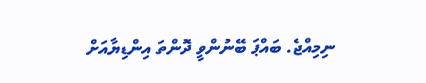ނިމިއްޖެ. ބައްޕަ ބޭނުންވީ ދޮންތަ އިންޑިޔާއަށް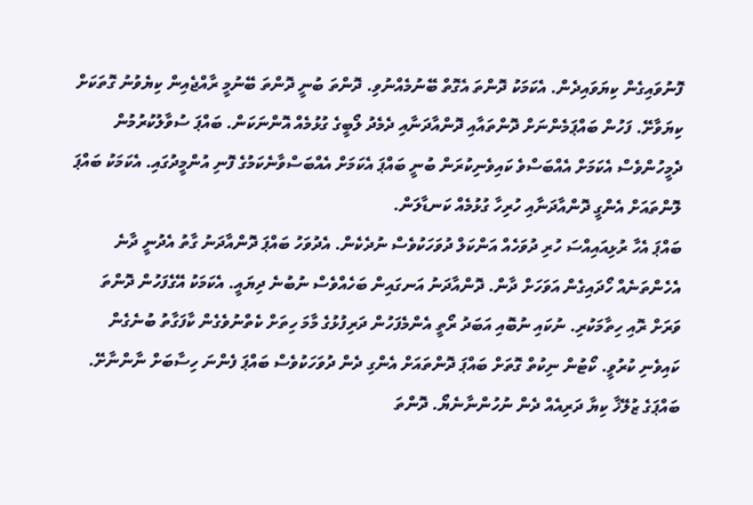ފޮނުވައިގެން ކިޔަވައިދެން. އެކަމަކު ދޮންތަ އެގޮތް ބޭނުމެއްނުވި. ދޮންތަ ބުނީ ދޮންތަ ބޭނުމީ ރާއްޖެއިން ކިޔެވުނު ގޮތަކަށް ކިޔަވާށޭ. ފަހުން ބައްޕަމެންނަށް ދޮންތައާއި ދޮންއާދަނާއި ދެމެދު ލޯބީގެ ގުޅުމެއް އޮންނަކަން. ބައްޕަ ސުވާލުކުރުމުން ދެމީހުންވެސް އެކަމަށް އެއްބަސްވެ ކައިވެނިކުރަން ބުނީ ބައްޕަ އެކަމަށް އެއްބަސްވާނެކަމުގެ ފޮނި އުންމީދުގައި. އެކަމަކު ބައްޕަ ލޮންތައަށް އެންގީ ދޮންއާދަނާއި ހުރިހާ ގުޅުމެއް ކަނޑާލަން.
ބައްޕަ އެހާ ރުޅިއައިއްސަ ހުރި ދުވަހެއް އަންކަލް ދުވަހަކުވެސް ނުދެކެން. އެދުވަހު ބައްޕަ ދޮންއާދަނު ގާތު އެދުނީ ދާނެ އެހެންތަނެއް ހޯދައިގެން އަވަހަށް ދާން. ދޮންއާދަނު އަނގައިން ބަހެއްވެސް ނުބުނެ ދިޔައީ. އެކަމަކު އޭގެފަހުން ދޮންތަ ވަރަށް ރޮއި ހިތާމަކުރި. ނުކައި ނުބޮއި އަބަދު ރޯތީ އެންމެފަހުން ދަރިފުޅުގެ މާމަ ހިތަށް ކެތްނުވެގެން ކާފަގާތު ބުނެގެން ކައިވެނި ކުރުވީ. ކޯޓުން ނިކުތް ގޮތަށް ބައްޕަ ދޮންތައަށް އެންގި ދެން ދުވަހަކުވެސް ބައްޕަ ފެންނަ ހިސާބަށް ނާންނާށޭ. ބައްޕަގެ ޒުލޭޚާ ކިޔާ ދަރިއެއް ދެން ނުހުންނާނެޔޯ. ދޮންތަ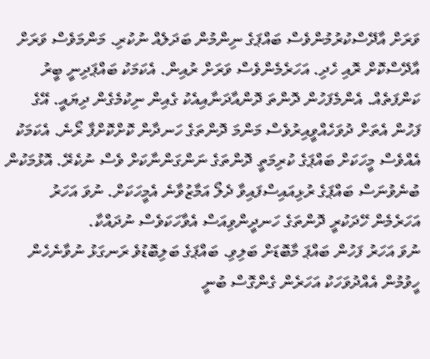ވަރަށް އާދޭސްކުރުމުންވެސް ބައްޕަގެ ނިންމުން ބަދަލެއް ނުކުރި. މަންމަވެސް ވަރަށް އާދޭސްކޮށް ރޮއި ހެދި. އަހަރެމެންވެސް ވަރަށް ރުއިން. އެކަމަކު ބައްޕަދިނީ ބީރު ކަންފަތެއް. އެންމެފަހުން ދޮންތަ ދޮންއާދަނާއިއެކު ގެއިން ނިކުމެގެން ދިޔައީ. އޭގެ ފަހުން އެތަށް ދުވަހެއްވީއިރުވެސް މަންމަ ދޮންތަގެ ހަނދާން ކޮށްކޮށްފާ ރޯނެ. އެކަމަކު އެއްވެސް މީހަކަށް ބައްޕަގެ ކުރިމަތީ ދޮންތަގެ ނަންގަންނާކަށް ވެސް ނުކެރޭ. އޮޅުމަކުން ބުނެވުނަސް ބައްޕަގެ ރުޅިއައިސްފައިވާ ދެލޯ އަމާޒުވާނެ އެމީހަކަށް. ނުވަ އަހަރު އަހަރެމެން ހޭދަކުރީ ދޮންތަގެ ހަނދީންވިއަސް އެވާހަކަވެސް ނުދައްކާ.
ނުވަ އަހަރު ފަހުން ބައްޕަ މާބޮޑަށް ބަލިވި. ބައްޕަގެ ބަލިބޮޑުވެ ރަނގަޅު ނުވާނެހެން ހީވުމުން އެއްދުވަހަކު އަހަރެން ގެންގޮސް ބުނީ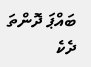ބައްޕަ ދޮންތަ ދެކެ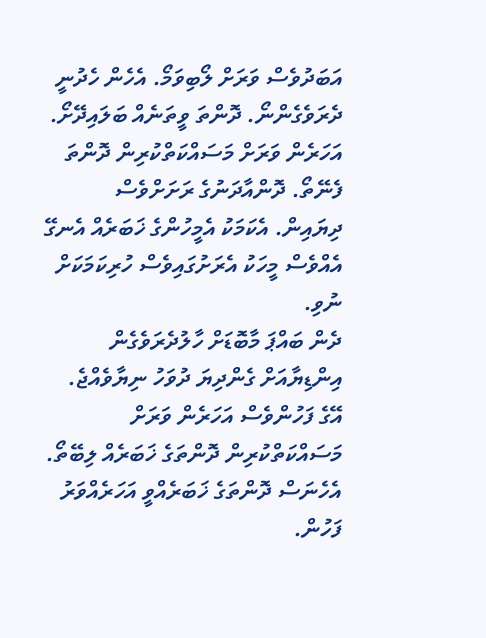އަބަދުވެސް ވަރަށް ލޯބިވަމޯ. އެހެން ހެދުނީ ދެރަވެގެންނޯ. ދޮންތަ ވީތަނެއް ބަލައިދޭށޯ. އަހަރެން ވަރަށް މަސައްކަތްކުރިން ދޮންތަ ފެނޭތޯ. ދޮންއާދަނުގެ ރަށަށްވެސް ދިޔައިން. އެކަމަކު އެމީހުންގެ ޚަބަރެއް އެނގޭ އެއްވެސް މީހަކު އެރަށުގައިވެސް ހުރިކަމަކަށް ނުވި.
ދެން ބައްޕަ މާބޮޑަށް ހާލުދެރަވެގެން އިންޑިޔާއަށް ގެންދިޔަ ދުވަހު ނިޔާވެއްޖެ. އޭގެ ފަހުންވެސް އަހަރެން ވަރަށް މަސައްކަތްކުރިން ދޮންތަގެ ޚަބަރެއް ލިބޭތޯ. އެހެނަސް ދޮންތަގެ ޚަބަރެއްވީ އަހަރެއްވަރު ފަހުން.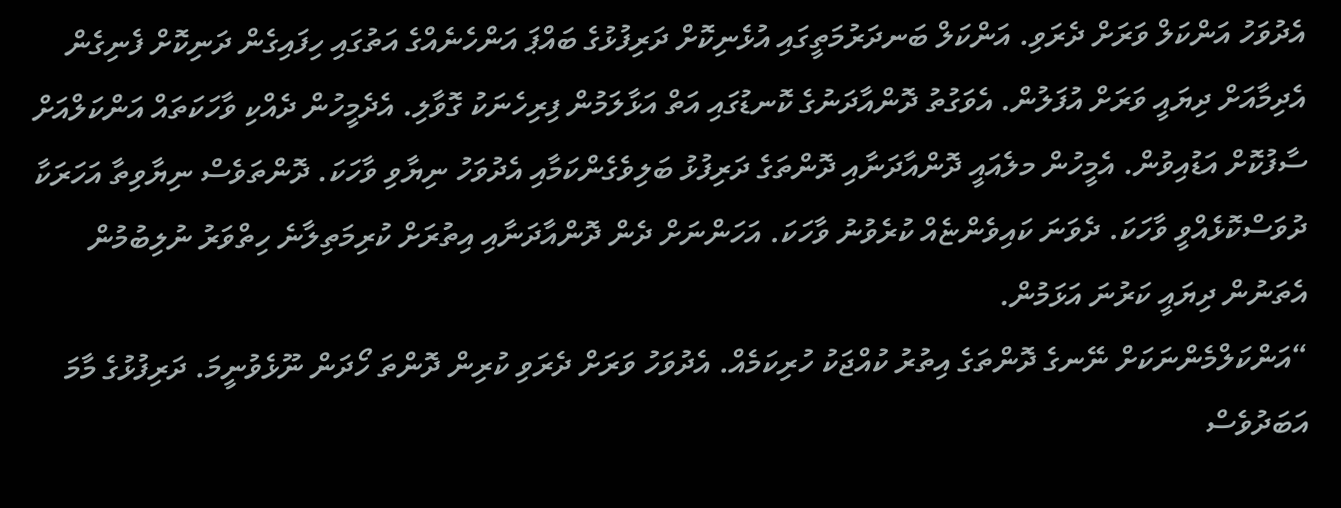އެދުވަހު އަންކަލް ވަރަށް ދެރަވި. އަންކަލް ބަނދަރުމަތީގައި އުޅެނިކޮށް ދަރިފުޅުގެ ބައްޕަ އަންހެނެއްގެ އަތުގައި ހިފައިގެން ދަނިކޮށް ފެނިގެން އެދިމާއަށް ދިޔައީ ވަރަށް އުފަލުން. އެވަގުތު ދޮންއާދަނުގެ ކޮނޑުގައި އަތް އަޅާލަމުން ފިރިހެނަކު ގޮވާލި. އެދެމީހުން ދެއްކި ވާހަކަތައް އަންކަލްއަށް ސާފުކޮށް އަޑުއިވުން. އެމީހުން މލެއައީ ދޮންއާދަނާއި ދޮންތަގެ ދަރިފުޅު ބަލިވެގެންކަމާއި އެދުވަހު ނިޔާވި ވާހަކަ. ދޮންތަވެސް ނިޔާވިތާ އަހަރަކާ ދުވަސްކޮޅެއްވީ ވާހަކަ. ދެވަނަ ކައިވެންޏެއް ކުރެވުނު ވާހަކަ. އަހަންނަށް ދެން ދޮންއާދަނާއި އިތުރަށް ކުރިމަތިލާނެ ހިތްވަރު ނުލިބުމުން އެތަނުން ދިޔައީ ކަރުނަ އަޅަމުން.
“އަންކަލްމެންނަކަށް ނޭނގެ ދޮންތަގެ އިތުރު ކުއްޖަކު ހުރިކަމެއް. އެދުވަހު ވަރަށް ދެރަވި ކުރިން ދޮންތަ ހޯދަން ނޫޅެވުނީމަ. ދަރިފުޅުގެ މާމަ އަބަދުވެސް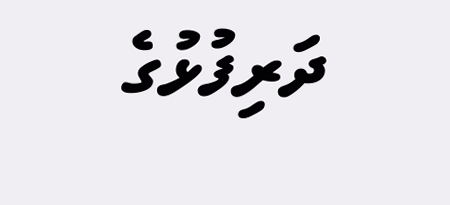ދަރިފުޅުގެ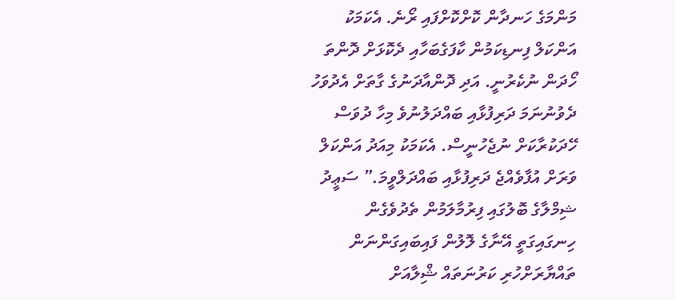މަންމަގެ ހަނދާން ކޮށްކޮށްފައި ރޯނެ. އެކަމަކު އަންކަލް ފިނޑިކަމުން ކާފަގެބަހާއި ދެކޮޅަށް ދޮންތަ ހޯދަން ނުކެރުނީ. އަދި ދޮންއާދަނުގެ ގާތަށް އެދުވަހު ދެވުނުނަމަ ދަރިފުޅާއި ބައްދަލުނުވެ މިހާ ދުވަސް ހޭދަކުރާކަށް ނުޖެހުނީސް. އެކަމަކު މިއަދު އަންކަލް ވަރަށް އުފާވެއްޖެ ދަރިފުޅާއި ބައްދަލްވީމަ.” ސަޢީދު
ޝިމްލާގެ ބޮލުގައި ފިރުމާލަމުން ތެދުވެގެން ހިނގައިގަތީ އޭނާގެ ލޮލުން ފައިބައިގަންނަން ތައްޔާރަށްހުރި ކަރުނަތައް ޝިްލާއަށް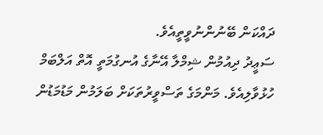ދައްކަން ބޭނުންނުވީތީއެވެ.
ސަޢީދު ދިއުމުން ޝިމްލާ އޭނާގެ އުނގުމަތީ އޮތް އަލްބަމް ހުޅުވާލިއެވެ. މަންމަގެ ތަސްވީރުތަކަށް ބަލަމުން މަޑުމަޑުން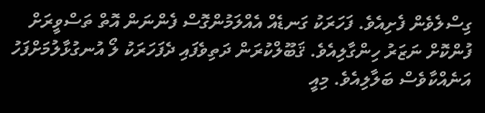ގިސްލެވެން ފެށިއެވެ. ފަހަރަކު ގަނޑެއް އެއްލަމުންގޮސް ފެންނަން އޮތް ތަސްވީރަށް ފުންކޮށް ނަޒަރު ހިންގާލިއެވެ. ޤަބޫލްކުރަން ދަތިވެފައި ދެފަހަރަކު ލޯ އުނގުޅާލުމަށްފަހު އަނެއްކާވެސް ބަލާލިއެވެ. މިއީ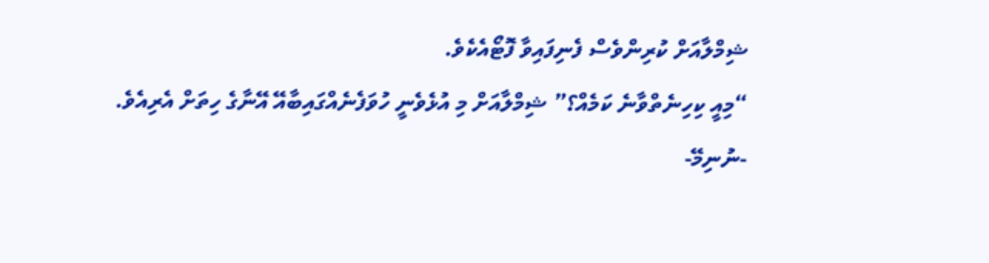ޝިމްލާއަށް ކުރިންވެސް ފެނިފައިވާ ފޮޓޯއެކެވެ.
“މިއީ ކިހިނެތްވާނެ ކަމެއް؟” ޝިމްލާއަށް މި އުޅެވެނީ ހުވަފެނެއްގައިބާއޭ އޭނާގެ ހިތަށް އެރިއެވެ.
-ނުނިމޭ-